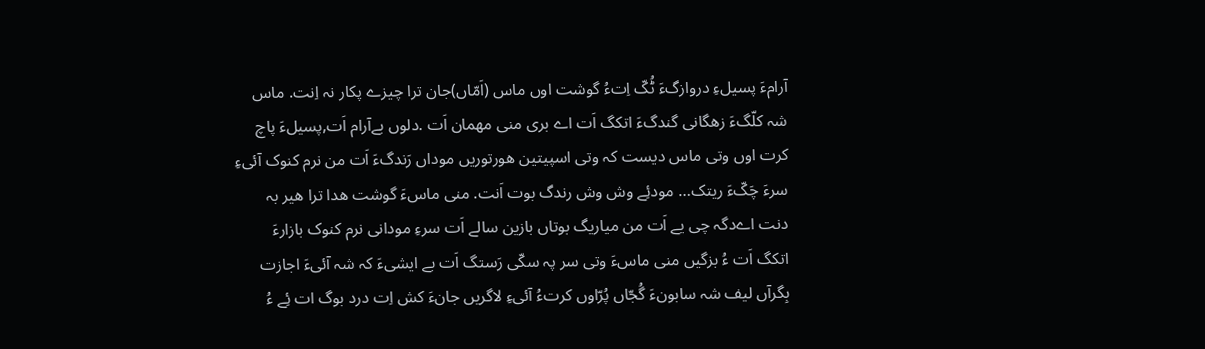آرامءَ پسیلءِ دروازگءَ ٹُکّ اِتءُ گوشت اوں ماس (اَمّاں)جان ترا چیزے پکار نہ اِنت. ماس
شہ کلّگءَ زھگانی گندگءَ اتکگ اَت اے بری منی مھمان اَت .دلوں بےآرام اَت,پسیلءَ پاچ
کرت اوں وتی ماس دیست کہ وتی اسپیتین ھورتوریں موداں رَندگءَ اَت من نرم کنوک آئیءِ
سرءَ چَکّءَ ریتک… مودئِے وش وش رندگ بوت اَنت. منی ماسءَ گوشت ھدا ترا ھیر بہ
دنت اےدگہ چی یے اَت من میاریگ بوتاں بازین سالے اَت سرءِ مودانی نرم کنوک بازارءَ
اتکگ اَت ءُ بزگیں منی ماسءَ وتی سر پہ سکّی رَستگ اَت بے ایشیءَ کہ شہ آئیءَ اجازت
بِگرآں لیف شہ سابونءَ گُجّاں پُرّاوں کرتءُ آئیءِ لاگریں جانءَ کش اِت درد بوگ ات ئِے ءُ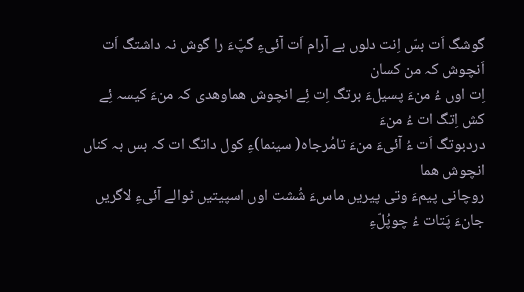گوشگ اَت بسّ اِنت دلوں بے آرام اَت آئیءِ گپّءَ را گوش نہ داشتگ اَت اَنچوش کہ من کسان
اِت اوں ءُ منءَ پسیلءَ برتگ اِت ئِے انچوش ھماوھدی کہ منءَ کیسہ ئِے کش اِتگ ات ءُ منءَ
دردبوتگ اَت ءُ آئیءَ منءَ تامُرجاہ( سینما)ءِ کول داتگ ات کہ بس بہ کناں انچوش ھما
روچانی پیمءَ وتی پیریں ماسءَ شُشت اوں اسپیتیں ٹوالے آئیءِ لاگریں جانءَ پَتات ءُ چوپُلّءِ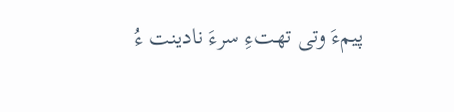پیمءَ وتی تھتءِ سرءَ نادینت ءُ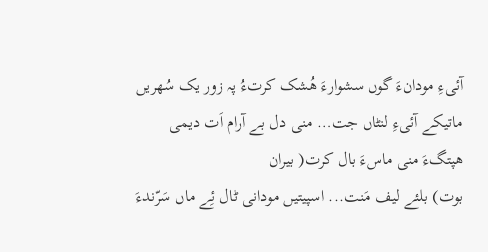آئیءِ مودانءَ گوں سشوارءَ ھُشک کرتءُ پہ زور یک سُھریں
ماتیکے آئیءِ لنٹاں جت… منی دل بے آرام اَت دیمی ھپتگءَ منی ماسءَ بال کرت( بیران
بوت) بلئے لیف مَنت... اسپیتیں مودانی ٹال ئِے ماں سَرّندءَ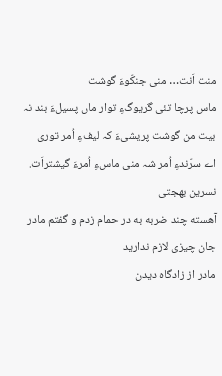منت اَنت… منی جنکّوءَ گوشت
ماس پرچا تئی گریوگءِ توار ماں پسیلءَ بند نہ بیت من گوشت پریشیءَ کہ لیفءِ اُمر توری
اے سرّندءِ اُمر شہ منی ماسءِ اُمرءَ گیشتراَت.
نسرین بهجتی
آهسته چند ضربه به در حمام زدم و گفتم مادر جان چیزی لازم ندارید
مادر از زادگاه دیدن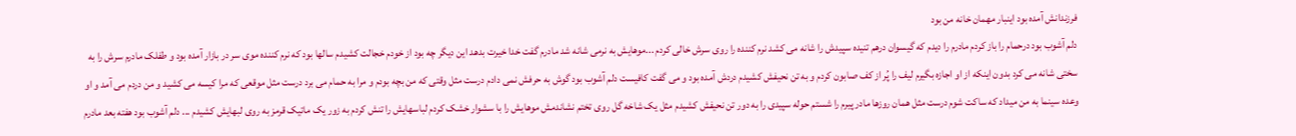فرزندانش آمده بود اینبار مهمان خانه من بود
دلم آشوب بود درحمام را باز کردم مادرم را دیدم که گیسوان درهم تنیده سپیدش را شانه می کشد نرم کننده را روی سرش خالی کردم ...موهایش به نرمی شانه شد مادرم گفت خدا خیرت بدهد این دیگر چه بود از خودم خجالت کشیدم سالها بود که نرم کننده موی سر در بازار آمده بود و طفلک مادرم سرش را به سختی شانه می کرد بدون اینکه از او اجازه بگیرم لیف را پُر از کف صابون کردم و به تن نحیفش کشیدم دردش آمده بود و می گفت کافیست دلم آشوب بود گوش به حرفش نمی دادم درست مثل وقتی که من بچه بودم و مرا به حمام می برد درست مثل موقعی که مرا کیسه می کشید و من دردم می آمد و او وعده سینما به من میداد که ساکت شوم درست مثل همان روزها مادر پیرم را شستم حوله سپیدی را به دور تن نحیفش کشیدم مثل یک شاخه گل روی تختم نشاندمش موهایش را با سشوار خشک کردم لباسهایش را تنش کردم به زور یک ماتیک قرمز به روی لبهایش کشیدم ... دلم آشوب بود هفته بعد مادرم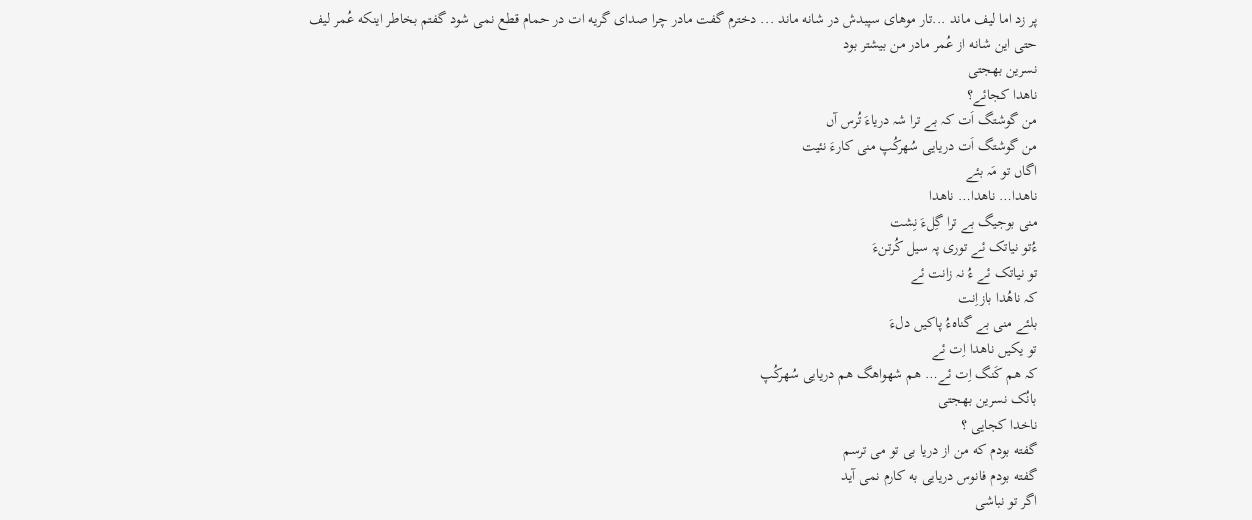پر زد اما لیف ماند ...تار موهای سپبدش در شانه ماند ... دخترم گفت مادر چرا صدای گریه ات در حمام قطع نمی شود گفتم بخاطر اینکه عُمر لیف حتی این شانه از عُمر مادر من بیشتر بود
نسرین بهجتی
ناھدا کجائے؟
من گوشتگ اَت کہ بے ترا شہ دریاءَ تُرس آں
من گوشتگ اَت دریایی سُھرکُپ منی کارءَ نئیت
اگاں تو مَہ بئے
ناھدا… ناھدا… ناھدا
منی بوجیگ بے ترا گِلءَ نِشت
ءُتو نیاتک ئے توری پہ سیل کُرتنءَ
تو نیاتک ئے ءُ نہ زانت ئے
کہ ناھُدا بازاِنت
بلئے منی بے گناہءُ پاکیں دلءَ
تو یکیں ناھدا اِت ئے
کہ ھم کَنگ اِت ئے… ھم شھواھگ ھم دریایی سُھرکُپ
بانُک نسرین بھجتی
ناخدا کجایی ؟
گفته بودم که من از دریا بی تو می ترسم
گفته بودم فانوس دریایی به کارم نمی آید
اگر تو نباشی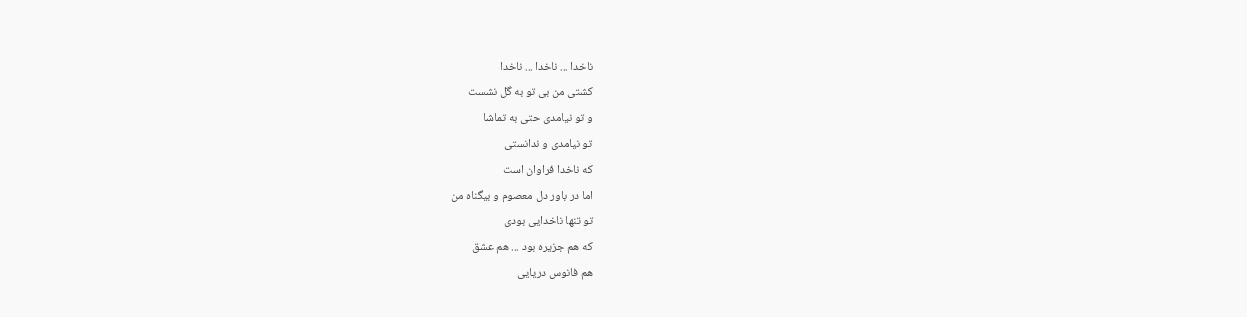ناخدا ... ناخدا ... ناخدا
کشتی من بی تو به گل نشست
و تو نیامدی حتی به تماشا
تو نیامدی و ندانستی
که ناخدا فراوان است
اما در باور دل معصوم و بیگناه من
تو تنها ناخدایی بودی
که هم جزیره بود ... هم عشق
هم فانوس دریایی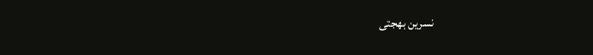نسرین بهجتی